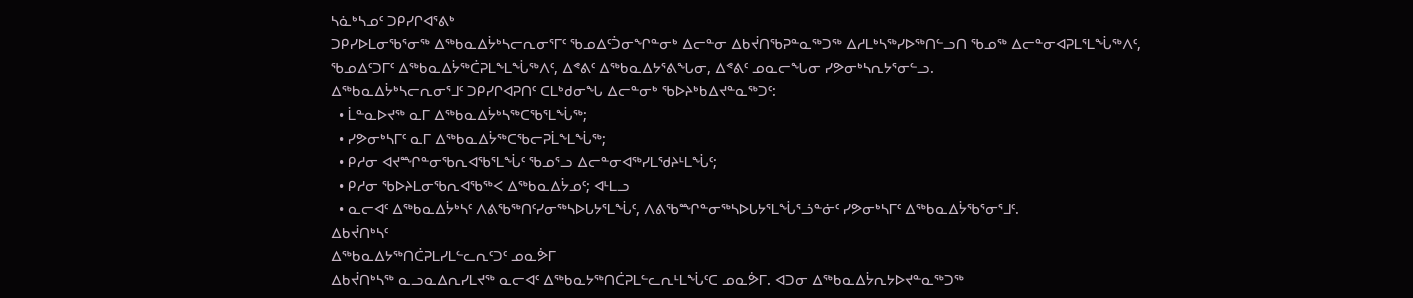ᓴᓈᒃᓴᓄᑦ ᑐᑭᓯᒋᐊᕐᕕᒃ
ᑐᑭᓯᐅᒪᓂᖃᕐᓂᖅ ᐃᖅᑲᓇᐃᔮᒃᓴᓕᕆᓂᕐᒥᑦ ᖃᓄᐃᑦᑑᓂᖏᓐᓂᒃ ᐃᓕᓐᓂ ᐃᑲᔫᑎᖃᕈᓐᓇᖅᑐᖅ ᐃᓱᒪᒃᓴᖅᓯᐅᖅᑎᓪᓗᑎ ᖃᓄᖅ ᐃᓕᓐᓂᐊᕈᒪᕐᒪᖔᖅᐱᑦ, ᖃᓄᐃᑦᑐᒥᑦ ᐃᖅᑲᓇᐃᔮᖅᑖᕈᒪᖕᒪᖔᖅᐱᑦ, ᐃᕝᕕᑦ ᐃᖅᑲᓇᐃᔭᕐᕕᖓᓂ, ᐃᕝᕕᑦ ᓄᓇᓕᖓᓂ ᓯᕗᓂᒃᓴᕆᔭᕐᓂᓪᓗ.
ᐃᖅᑲᓇᐃᔮᒃᓴᓕᕆᓂᕐᒧᑦ ᑐᑭᓯᒋᐊᕈᑎᑦ ᑕᒪᒃᑯᓂᖓ ᐃᓕᓐᓂᒃ ᖃᐅᔨᒃᑲᐃᔪᓐᓇᖅᑐᑦ:
  • ᒫᓐᓇᐅᔪᖅ ᓇᒥ ᐃᖅᑲᓇᐃᔮᒃᓴᖅᑕᖃᕐᒪᖔᖅ;
  • ᓯᕗᓂᒃᓴᒥᑦ ᓇᒥ ᐃᖅᑲᓇᐃᔮᖅᑕᖃᓕᕈᒫᖕᒪᖔᖅ;
  • ᑭᓱᓂ ᐊᔪᙱᓐᓂᖃᕆᐊᖃᕐᒪᖔᑦ ᖃᓄᕐᓗ ᐃᓕᓐᓂᐊᖅᓯᒪᖁᔨᒻᒪᖔᑦ;
  • ᑭᓱᓂ ᖃᐅᔨᒪᓂᖃᕆᐊᖃᖅᐸ ᐃᖅᑲᓇᐃᔮᓄᑦ; ᐊᒻᒪᓗ
  • ᓇᓕᐊᑦ ᐃᖅᑲᓇᐃᔮᒃᓴᑦ ᐱᕕᖃᖅᑎᑦᓯᓂᖅᓴᐅᒐᔭᕐᒪᖔᑦ, ᐱᕕᖃᙱᓐᓂᖅᓴᐅᒐᔭᕐᒪᖔᕐᓘᓐᓃᑦ ᓯᕗᓂᒃᓴᒥᑦ ᐃᖅᑲᓇᐃᔮᖃᕐᓂᕐᒧᑦ.
ᐃᑲᔫᑎᒃᓴᑦ
ᐃᖅᑲᓇᐃᔭᖅᑎᑖᕈᒪᓯᒪᓪᓚᕆᑦᑐᑦ ᓄᓇᕘᒥ
ᐃᑲᔫᑎᒃᓴᖅ ᓇᓗᓇᐃᕆᓯᒪᔪᖅ ᓇᓕᐊᑦ ᐃᖅᑲᓇᔭᖅᑎᑖᕈᒪᓪᓚᕆᒻᒪᖔᑦᑕ ᓄᓇᕘᒥ. ᐊᑐᓂ ᐃᖅᑲᓇᐃᔮᕆᔭᐅᔪᓐᓇᖅᑐᖅ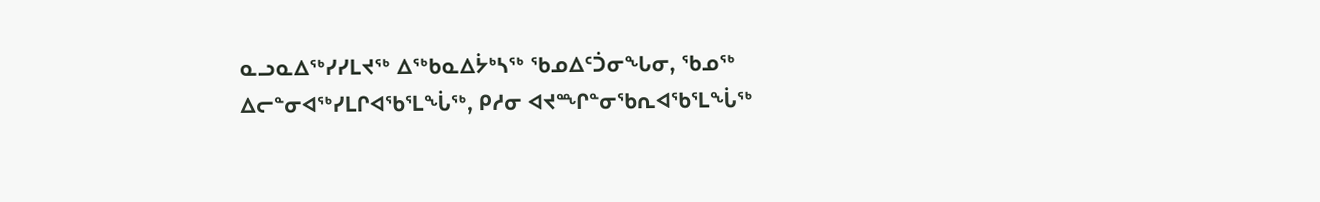ᓇᓗᓇᐃᖅᓯᓯᒪᔪᖅ ᐃᖅᑲᓇᐃᔮᒃᓴᖅ ᖃᓄᐃᑦᑑᓂᖓᓂ, ᖃᓄᖅ ᐃᓕᓐᓂᐊᖅᓯᒪᒋᐊᖃᕐᒪᖔᖅ, ᑭᓱᓂ ᐊᔪᙱᓐᓂᖃᕆᐊᖃᕐᒪᖔᖅ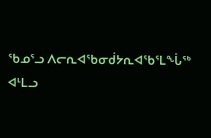ᖃᓄᕐᓗ ᐱᓕᕆᐊᖃᓂᑰᔭᕆᐊᖃᕐᒪᖔᖅ ᐊᒻᒪᓗ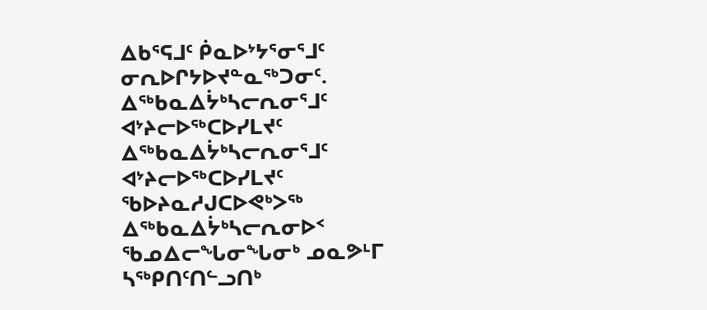ᐃᑲᕐᕋᒧᑦ ᑮᓇᐅᔾᔭᕐᓂᕐᒧᑦ ᓂᕆᐅᒋᔭᐅᔪᓐᓇᖅᑐᓂᑦ.
ᐃᖅᑲᓇᐃᔮᒃᓴᓕᕆᓂᕐᒧᑦ ᐊᔾᔨᓕᐅᖅᑕᐅᓯᒪᔪᑦ
ᐃᖅᑲᓇᐃᔮᒃᓴᓕᕆᓂᕐᒧᑦ ᐊᔾᔨᓕᐅᖅᑕᐅᓯᒪᔪᑦ ᖃᐅᔨᓇᓱᒍᑕᐅᕙᒃᐳᖅ ᐃᖅᑲᓇᐃᔮᒃᓴᓕᕆᓂᐅᑉ ᖃᓄᐃᓕᖓᓂᖓᓂᒃ ᓄᓇᕗᒻᒥ ᓴᖅᑭᑎᑦᑎᓪᓗᑎᒃ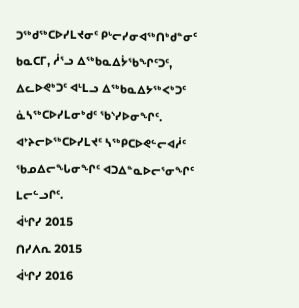ᑐᖅᑯᖅᑕᐅᓯᒪᔪᓂᑦ ᑭᒡᓕᓯᓂᐊᖅᑎᒃᑯᓐᓂᑦ ᑲᓇᑕᒥ, ᓲᕐᓗ ᐃᖅᑲᓇᐃᔮᖃᖏᑦᑐᑦ, ᐃᓚᐅᕙᒃᑐᑦ ᐊᒻᒪᓗ ᐃᖅᑲᓇᐃᔭᖅᐸᒃᑐᑦ ᓈᓴᖅᑕᐅᓯᒪᓂᒃᑯᑦ ᖃᔅᓯᐅᓂᖏᑦ. ᐊᔾᔨᓕᐅᖅᑕᐅᓯᒪᔪᑦ ᓴᖅᑭᑕᐅᕙᓪᓕᐊᓲᑦ ᖃᓄᐃᓕᖓᓂᖏᑦ ᐊᑐᐃᓐᓇᐅᓕᕐᓂᖏᑦ ᒪᓕᓪᓗᒋᑦ.
ᐋᒡᒋᓯ 2015
ᑎᓯᐱᕆ 2015
ᐋᒡᒋᓯ 2016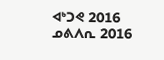ᐊᒃᑐᕙ 2016
ᓄᕕᐱᕆ 2016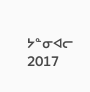ᔭᓐᓂᐊᓕ 2017